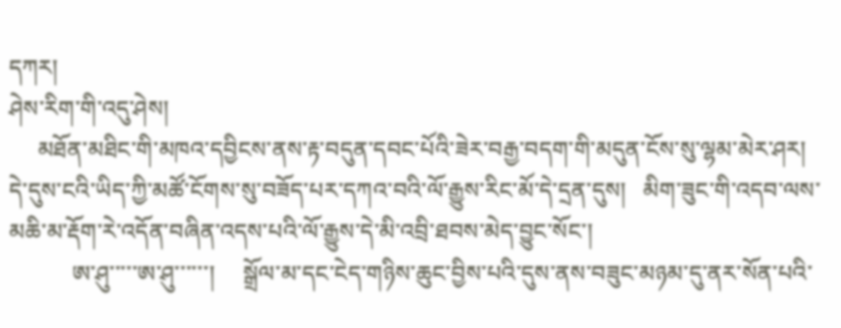དཀར།
ཤེས་རིག་གི་འདུ་ཤེས།
     མཐོན་མཐིང་གི་མཁའ་དབྱིངས་ནས་རྟ་བདུན་དབང་པོའི་ཟེར་བརྒྱ་བདག་གི་མདུན་ངོས་སུ་ལྷམ་མེར་ཤར།   དེ་དུས་ངའི་ཡིད་ཀྱི་མཚོ་ངོགས་སུ་བཟོད་པར་དཀའ་བའི་ལོ་རྒྱུས་རིང་མོ་དེ་དྲན་དུས།   མིག་ཟུང་གི་འདབ་ལས་མཆི་མ་རྡོག་རེ་འདོན་བཞིན་འདས་པའི་ལོ་རྒྱུས་དེ་མི་འབྲི་ཐབས་མེད་བྱུང་སོང་།
           ཨ་ཤུ་་་་་ཨ་ཤུ་་་་་་།     སྒྲོལ་མ་དང་ངེད་གཉིས་ཆུང་བྱིས་པའི་དུས་ནས་བཟུང་མཉམ་དུ་ནར་སོན་པའི་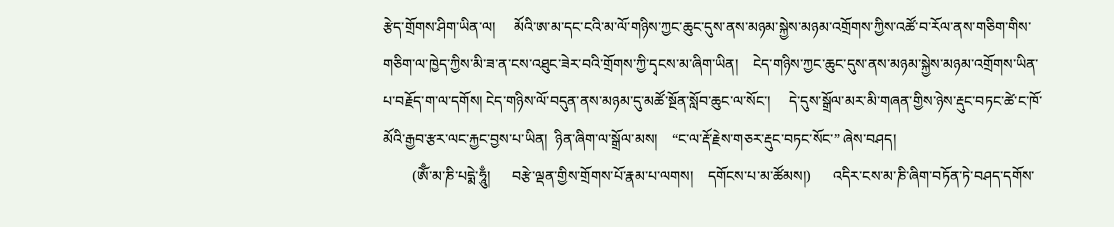རྩེད་གྲོགས་ཤིག་ཡིན་ལ།     མོའི་ཨ་མ་དང་ངའི་མ་ལོ་གཉིས་ཀྱང་ཆུང་དུས་ནས་མཉམ་སྐྱེས་མཉམ་འགྲོགས་ཀྱིས་འཚོ་བ་རོལ་ནས་གཅིག་གིས་གཅིག་ལ་ཁྱེད་ཀྱིས་མི་ཟ་ན་ངས་འཐུང་ཟེར་བའི་གྲོགས་ཀྱི་དྭངས་མ་ཞིག་ཡིན།    ངེད་གཉིས་ཀྱང་ཆུང་དུས་ནས་མཉམ་སྐྱེས་མཉམ་འགྲོགས་ཡིན་པ་བརྗོད་ག་ལ་དགོས། ངེད་གཉིས་ལོ་བདུན་ནས་མཉམ་དུ་མཚོ་སྔོན་སློབ་ཆུང་ལ་སོང་།     དེ་དུས་སྒྲོལ་མར་མི་གཞན་གྱིས་ཉེས་རྡུང་བཏང་ཚེ་ང་ཁོ་མོའི་རྒྱབ་རྩར་ལང་རྐྱང་བྱས་པ་ཡིན།  ཉིན་ཞིག་ལ་སྒྲོལ་མས།    “ང་ལ་རྡོ་རྗེས་གཅར་རྡུང་བཏང་སོང་” ཞེས་བཤད།
        (ཨོྃ་མ་ཎི་པདྨེ་ཧཱུྃ།      བརྩེ་ལྡན་གྱིས་གྲོགས་པོ་རྣམ་པ་ལགས།    དགོངས་པ་མ་ཚོམས།)      འདིར་ངས་མ་ཎི་ཞིག་བཏོན་ཏེ་བཤད་དགོས་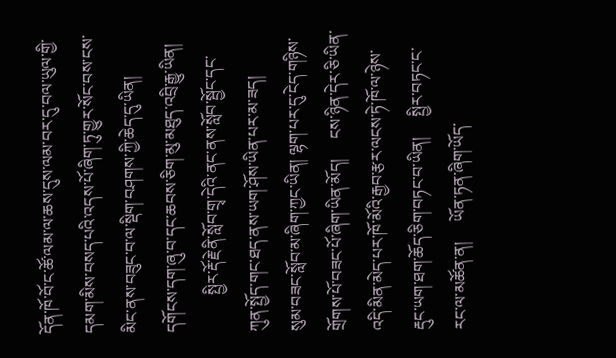དོན་ཁོ་བོ་ང་ཚོ་ལམ་ལ་ཆས་དུས་ལམ་བར་དུ་བལ་ཡུལ་གྱི་དམག་མིས་བསད་པའི་འདས་པོ་ཞིག་ཏུ་གྱུར་སོང་བས་ངས་མིང་ནས་བཟུང་བ་ལ་སྡིག་བཤགས་ཀྱི་ཆེད་དུ་ཡིན།      དགོངས་དག་ཞུ་བ་དང་ཆབས་ཅིག་མུ་མཐུད་འབྲི་རྒྱུ་ཡིན།
         སྤྱིར་རྡོ་རྗེ་ནི་སློབ་གྲྭ་དེའི་ནང་ནས་སློབ་སྦྱོང་དང་ཀུན་སྤྱོད་གང་ཐད་ནས་ཡག་ཤོས་ཡིན་པར་མ་ཟད།     སུམ་བཟང་སློབ་མ་ཞིག་ཀྱང་ཡིན། ལྷག་པར་དུ་ངེད་གཉིས་གྲོགས་པོ་བཟང་པོ་ཞིག་ཡིན་མོད།     ངས་ཉིན་དེར་ཅི་ཡིན་འདི་མིན་མེད་པར་ཁོ་མོའི་རྒྱབ་རྩར་ལངས་ཏེ་ཁོ་ལ་ཉེས་རྡུང་ཡག་ཐག་ཆོད་ཅིག་བཏང་བ་ཡིན།     སྤྱིར་བཏང་ང་རང་ལ་མཚོན་ན།     ཡོན་ཏན་ཞིག་ཡོད་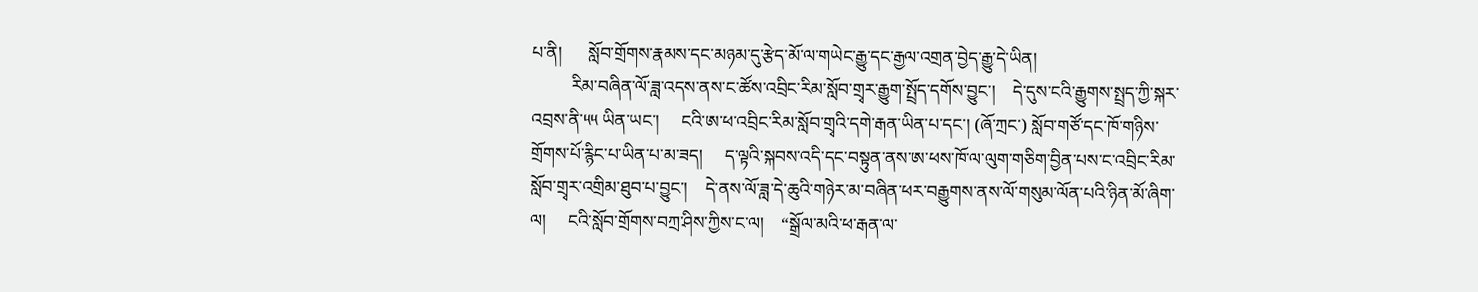པ་ནི།      སློབ་གྲོགས་རྣམས་དང་མཉམ་དུ་རྩེད་མོ་ལ་གཡེང་རྒྱུ་དང་རྒྱལ་འགྲན་བྱེད་རྒྱུ་དེ་ཡིན།
         རིམ་བཞིན་ལོ་ཟླ་འདས་ནས་ང་ཚོས་འབྲིང་རིམ་སློབ་གྲྭར་རྒྱུག་སྤྲོད་དགོས་བྱུང་།    དེ་དུས་ངའི་རྒྱུགས་སྤྲད་ཀྱི་སྐར་འབྲས་ནི་༥༥ ཡིན་ཡང་།     ངའི་ཨ་ཕ་འབྲིང་རིམ་སློབ་གྲྭའི་དགེ་རྒན་ཡིན་པ་དང་། (ཞོ་ཀྲང་) སློབ་གཙོ་དང་ཁོ་གཉིས་གྲོགས་པོ་རྙིང་པ་ཡིན་པ་མ་ཟད།     ད་ལྟའི་སྐབས་འདི་དང་བསྟུན་ནས་ཨ་ཕས་ཁོ་ལ་ལུག་གཅིག་བྱིན་པས་ང་འབྲིང་རིམ་སློབ་གྲྭར་འགྲིམ་ཐུབ་པ་བྱུང་།    དེ་ནས་ལོ་ཟླ་དེ་ཆུའི་གཉེར་མ་བཞིན་ཕར་བརྒྱུགས་ནས་ལོ་གསུམ་ལོན་པའི་ཉིན་མོ་ཞིག་ལ།     ངའི་སློབ་གྲོགས་བཀྲ་ཤིས་ཀྱིས་ང་ལ།    “སྒྲོལ་མའི་ཕ་རྒན་ལ་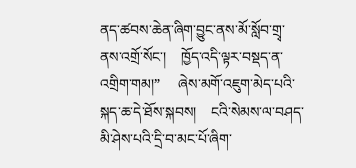ནད་ཚབས་ཆེན་ཞིག་བྱུང་ནས་མོ་སློབ་གྲྭ་ནས་འགྲོ་སོང་།    ཁྱོད་འདི་ལྟར་བསྡད་ན་འགྲིག་གམ།”     ཞེས་མགོ་འཇུག་མེད་པའི་སྐད་ཆ་དེ་ཐོས་སྐབས།    ངའི་སེམས་ལ་བཤད་མི་ཤེས་པའི་དྲི་བ་མང་པོ་ཞིག་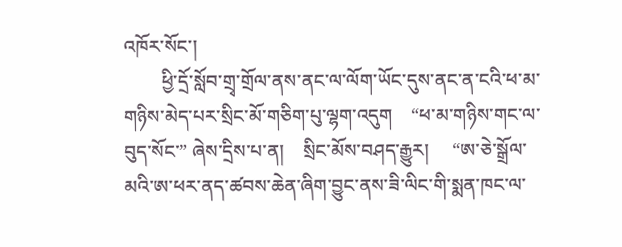འཁོར་སོང་།
        ཕྱི་དྲོ་སློབ་གྲྭ་གྲོལ་ནས་ནང་ལ་ལོག་ཡོང་དུས་ནང་ན་ངའི་ཕ་མ་གཉིས་མེད་པར་སྲིང་མོ་གཅིག་པུ་ལྷག་འདུག    “ཕ་མ་གཉིས་གང་ལ་བུད་སོང་” ཞེས་དྲིས་པ་ན།    སྲིང་མོས་བཤད་རྒྱུར།     “ཨ་ཅེ་སྒྲོལ་མའི་ཨ་ཕར་ནད་ཚབས་ཆེན་ཞིག་བྱུང་ནས་ཟི་ལིང་གི་སྨན་ཁང་ལ་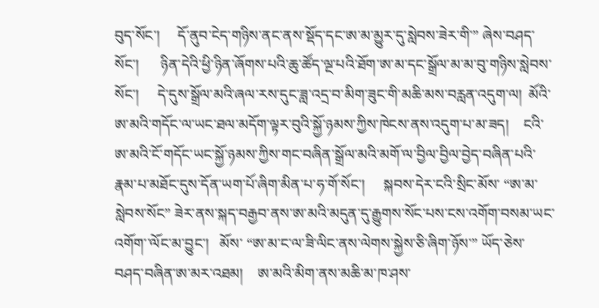བུད་སོང་།     དོ་ནུབ་ངེད་གཉིས་ནང་ནས་སྡོད་དང་ཨ་མ་མྱུར་དུ་སླེབས་ཟེར་གི་” ཞེས་བཤད་སོང་།      ཉིན་དེའི་ཕྱི་ཉིན་ཞོགས་པའི་ཆུ་ཚོད་ལྔ་པའི་ཐོག་ཨ་མ་དང་སྒྲོལ་མ་མ་བུ་གཉིས་སླེབས་སོང་།     དེ་དུས་སྒྲོལ་མའི་ཞལ་རས་དུང་ཟླ་འདྲ་བ་མིག་ཟུང་གི་མཆི་མས་བརླན་འདུག་ལ།  མོའི་ཨ་མའི་གདོང་ལ་ཡང་ཐལ་མདོག་ལྟར་བུའི་སྐྱོ་ཉམས་ཀྱིས་ཁེངས་ནས་འདུག་པ་མ་ཟད།    ངའི་ཨ་མའི་ངོ་གདོང་ཡང་སྐྱོ་ཉམས་ཀྱིས་གང་བཞིན་སྒྲོལ་མའི་མགོ་ལ་བྱིལ་བྱིལ་བྱེད་བཞིན་པའི་རྣམ་པ་མཐོང་དུས་དོན་ཡག་པོ་ཞིག་མིན་པ་ཧ་གོ་སོང་།     སྐབས་དེར་ངའི་སྲིང་མོས་ “ཨ་མ་སླེབས་སོང” ཟེར་ནས་སྐད་བརྒྱབ་ནས་ཨ་མའི་མདུན་དུ་རྒྱུགས་སོང་པས་ངས་འགོག་བསམ་ཡང་འགོག་་ལོང་མ་བྱུང་།   མོས་ “ཨ་མ་ང་ལ་ཟི་ལིང་ནས་ལེགས་སྐྱེས་ཅི་ཞིག་ཉོས་” ཡོད་ཅེས་བཤད་བཞིན་ཨ་མར་འཐམ།    ཨ་མའི་མིག་ནས་མཆི་མ་ཁ་ཤས་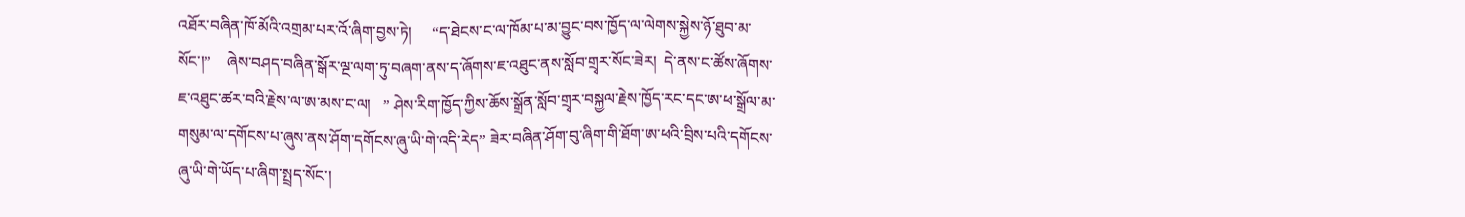འཐོར་བཞིན་ཁོ་མོའི་འགྲམ་པར་འོ་ཞིག་བྱས་ཏེ།     “ད་ཐེངས་ང་ལ་ཁོམ་པ་མ་བྱུང་བས་ཁྱོད་ལ་ལེགས་སྐྱེས་ཉོ་ཐུབ་མ་སོང་།”    ཞེས་བཤད་བཞིན་སྒོར་ལྔ་ལག་ཏུ་བཞག་ནས་ད་ཞོགས་ཇ་འཐུང་ནས་སློབ་གྲྭར་སོང་ཟེར།  དེ་ནས་ང་ཚོས་ཞོགས་ཇ་འཐུང་ཚར་བའི་རྗེས་ལ་ཨ་མས་ང་ལ།   ” ཤེས་རིག་ཁྱོད་ཀྱིས་ཆོས་སྒྲོན་སློབ་གྲྭར་བསྐྱལ་རྗེས་ཁྱོད་རང་དང་ཨ་ཕ་སྒྲོལ་མ་གསུམ་ལ་དགོངས་པ་ཞུས་ནས་ཤོག་དགོངས་ཞུ་ཡི་གེ་འདི་རེད” ཟེར་བཞིན་ཤོག་བུ་ཞིག་གི་ཐོག་ཨ་ཕའི་བྲིས་པའི་དགོངས་ཞུ་ཡི་གེ་ཡོད་པ་ཞིག་སྤྲད་སོང་།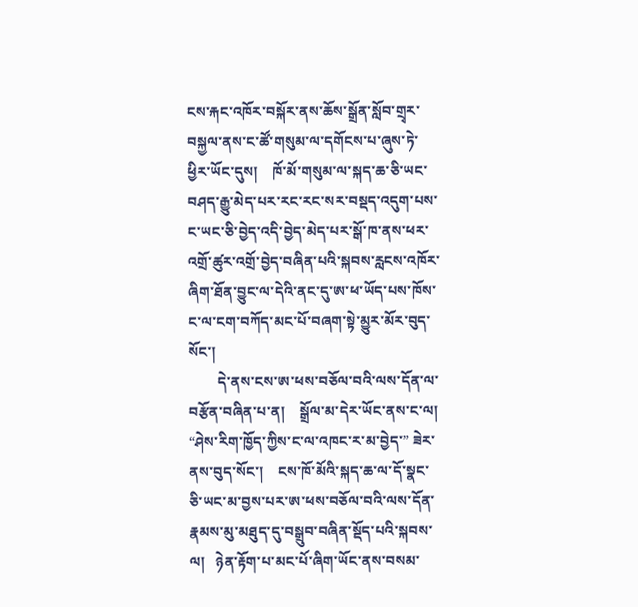ངས་རྐང་འཁོར་བསྐོར་ནས་ཆོས་སྒྲོན་སློབ་གྲྭར་བསྐྱལ་ནས་ང་ཚོ་གསུམ་ལ་དགོངས་པ་ཞུས་ཏེ་ཕྱིར་ཡོང་དུས།    ཁོ་མོ་གསུམ་ལ་སྐད་ཆ་ཅི་ཡང་བཤད་རྒྱུ་མེད་པར་རང་རང་སར་བསྡད་འདུག་པས་ང་ཡང་ཅི་བྱེད་འདི་བྱེད་མེད་པར་སྒོ་ཁ་ནས་ཕར་འགྲོ་ཚུར་འགྲོ་བྱེད་བཞིན་པའི་སྐབས་རླངས་འཁོར་ཞིག་ཐོན་བྱུང་ལ་དེའི་ནང་དུ་ཨ་ཕ་ཡོད་པས་ཁོས་ང་ལ་ངག་བཀོད་མང་པོ་བཞག་སྟེ་མྱུར་མོར་བུད་སོང་།
        དེ་ནས་ངས་ཨ་ཕས་བཅོལ་བའི་ལས་དོན་ལ་བརྩོན་བཞིན་པ་ན།    སྒྲོལ་མ་དེར་ཡོང་ནས་ང་ལ།     “ཤེས་རིག་ཁྱོད་ཀྱིས་ང་ལ་འཁང་ར་མ་བྱེད་” ཟེར་ནས་བུད་སོང་།    ངས་ཁོ་མོའི་སྐད་ཆ་ལ་དོ་སྣང་ཅི་ཡང་མ་བྱས་པར་ཨ་ཕས་བཅོལ་བའི་ལས་དོན་རྣམས་མུ་མཐུད་དུ་བསྒྲུབ་བཞིན་སྡོད་པའི་སྐབས་ལ།   ཉེན་རྟོག་པ་མང་པོ་ཞིག་ཡོང་ནས་བསམ་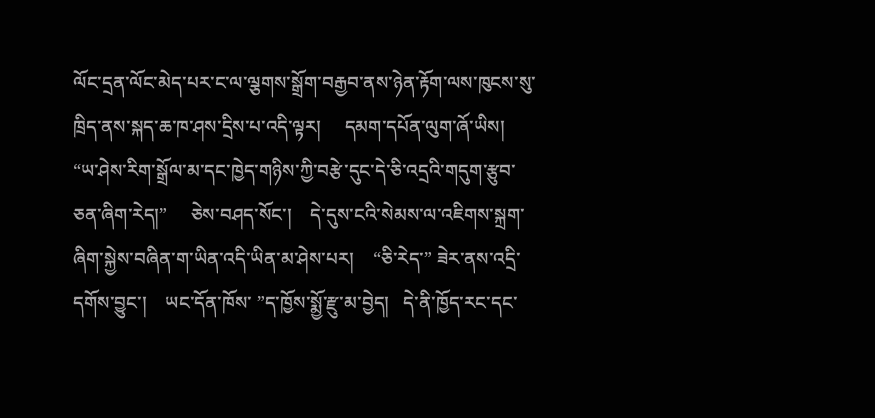ལོང་དྲན་ལོང་མེད་པར་ང་ལ་ལྕགས་སྒྲོག་བརྒྱབ་ནས་ཉེན་རྟོག་ལས་ཁུངས་སུ་ཁྲིད་ནས་སྐད་ཆ་ཁ་ཤས་དྲིས་པ་འདི་ལྟར།     དམག་དཔོན་ལུག་ཞོ་ཡིས།    “ཡ་ཤེས་རིག་སྒྲོལ་མ་དང་ཁྱེད་གཉིས་ཀྱི་བརྩེ་དུང་དེ་ཅི་འདྲའི་གདུག་རྩུབ་ཅན་ཞིག་རེད།”     ཅེས་བཤད་སོང་།    དེ་དུས་ངའི་སེམས་ལ་འཇིགས་སྐྲག་ཞིག་སྐྱེས་བཞིན་ག་ཡིན་འདི་ཡིན་མ་ཤེས་པར།    “ཅི་རེད་” ཟེར་ནས་འདྲི་དགོས་བྱུང་།    ཡང་དོན་ཁོས་ ”ད་ཁྱོས་སྨྱོ་རྫུ་མ་བྱེད།   དེ་ནི་ཁྱོད་རང་དང་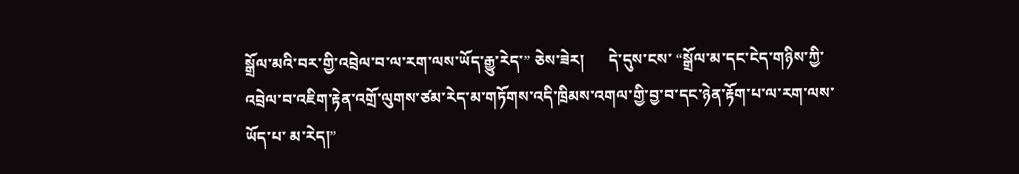སྒྲོལ་མའི་བར་གྱི་འབྲེལ་བ་ལ་རག་ལས་ཡོད་རྒྱུ་རེད་” ཅེས་ཟེར།      དེ་དུས་ངས་ “སྒྲོལ་མ་དང་ངེད་གཉིས་ཀྱི་འབྲེལ་བ་འཇིག་རྟེན་འགྲོ་ལུགས་ཙམ་རེད་མ་གཏོགས་འདི་ཁྲིམས་འགལ་གྱི་བྱ་བ་དང་ཉེན་རྟོག་པ་ལ་རག་ལས་ཡོད་པ་ མ་རེད།”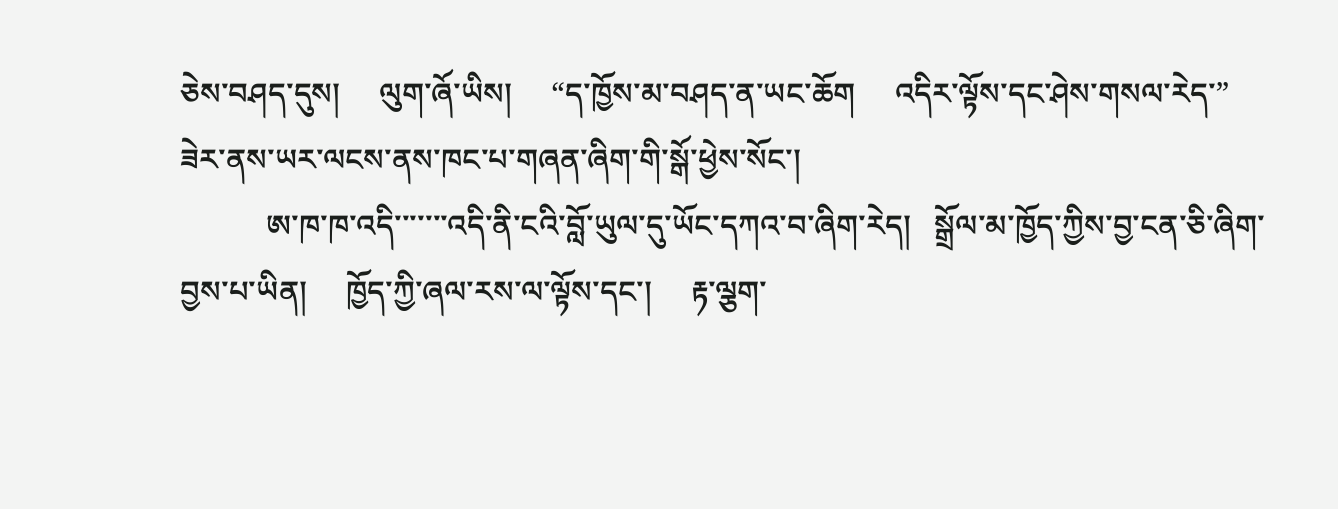ཅེས་བཤད་དུས།     ལུག་ཞོ་ཡིས།     “ད་ཁྱོས་མ་བཤད་ན་ཡང་ཆོག     འདིར་ལྟོས་དང་ཤེས་གསལ་རེད་” ཟེར་ནས་ཡར་ལངས་ནས་ཁང་པ་གཞན་ཞིག་གི་སྒོ་ཕྱེས་སོང་།
           ཨ་ཁ་ཁ་འདི་་་་་་་འདི་ནི་ངའི་བློ་ཡུལ་དུ་ཡོང་དཀའ་བ་ཞིག་རེད།   སྒྲོལ་མ་ཁྱོད་ཀྱིས་བྱ་ངན་ཅི་ཞིག་བྱས་པ་ཡིན།     ཁྱོད་ཀྱི་ཞལ་རས་ལ་ལྟོས་དང་།     རྟ་ལྕག་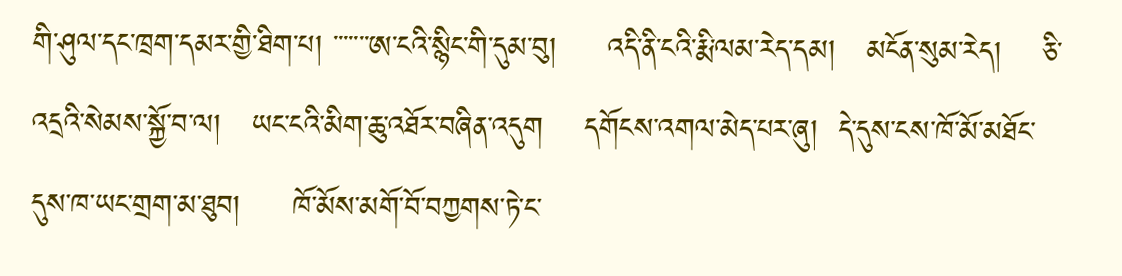གི་ཤུལ་དང་ཁྲག་དམར་གྱི་ཐིག་པ། ་་་་་་་ཨ་ངའི་སྙིང་གི་དུམ་བུ།     འདི་ནི་ངའི་རྨི་ལམ་རེད་དམ།   མངོན་སུམ་རེད།    ཅི་འདྲའི་སེམས་སྐྱོ་བ་ལ།   ཡང་ངའི་མིག་ཆུ་འཐོར་བཞིན་འདུག    དགོངས་འགལ་མེད་པར་ཞུ།  དེ་དུས་ངས་ཁོ་མོ་མཐོང་དུས་ཁ་ཡང་གྲག་མ་ཐུབ།     ཁོ་མོས་མགོ་བོ་བཀྱགས་ཏེ་ང་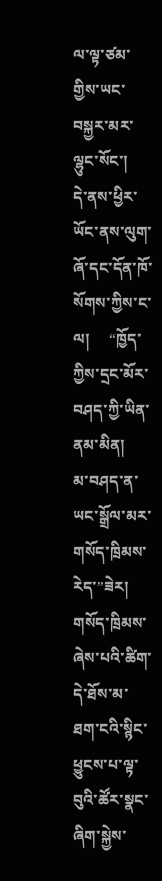ལ་ལྟ་ཙམ་གྱིས་ཡང་བསྐྱར་མར་ལྷུང་སོང་།    དེ་ནས་ཕྱིར་ཡོང་ནས་ལུག་ཞོ་དང་དོན་ཁོ་སོགས་ཀྱིས་ང་ལ།     “ཁྱོད་ཀྱིས་དྲང་མོར་བཤད་ཀྱི་ཡིན་ནམ་མིན།    མ་བཤད་ན་ཡང་སྒྲོལ་མར་གསོད་ཁྲིམས་རེད་”ཟེར།    གསོད་ཁྲིམས་ཞེས་པའི་ཚིག་དེ་ཐོས་མ་ཐག་ངའི་སྙིང་ཕྱུངས་པ་ལྟ་བུའི་ཚོར་སྣང་ཞིག་སྐྱེས་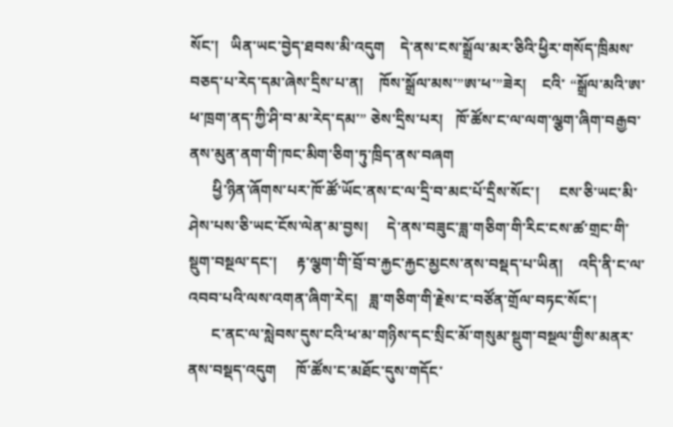སོང་།   ཡིན་ཡང་བྱེད་ཐབས་མི་འདུག    དེ་ནས་ངས་སྒྲོལ་མར་ཅིའི་ཕྱིར་གསོད་ཁྲིམས་བཅད་པ་རེད་དམ་ཞེས་དྲིས་པ་ན།    ཁོས་སྒྲོལ་མས་”ཨ་ཕ་”ཟེར།    ངའི་ “སྒྲོལ་མའི་ཨ་ཕ་ཁྲག་ནད་ཀྱི་ཤི་བ་མ་རེད་དམ་” ཅེས་དྲིས་པར།   ཁོ་ཚོས་ང་ལ་ལག་ལྕག་ཞིག་བརྒྱབ་ནས་མུན་ནག་གི་ཁང་མིག་ཅིག་ཏུ་ཁྲིད་ནས་བཞག
      ཕྱི་ཉིན་ཞོགས་པར་ཁོ་ཚོ་ཡོང་ནས་ང་ལ་དྲི་བ་མང་པོ་དྲིས་སོང་།     ངས་ཅི་ཡང་མི་ཤེས་པས་ཅི་ཡང་ངོས་ལེན་མ་བྱས།     དེ་ནས་བཟུང་ཟླ་གཅིག་གི་རིང་ངས་ཚ་གྲང་གི་སྡུག་བསྔལ་དང་།     རྟ་ལྕག་གི་བྲོ་བ་རྐྱང་རྐྱང་མྱངས་ནས་བསྡད་པ་ཡིན།    འདི་ནི་ང་ལ་འབབ་པའི་ལས་འགན་ཞིག་རེད།   ཟླ་གཅིག་གི་རྗེས་ང་བཙོན་གྲོལ་བཏང་སོང་།
      ང་ནང་ལ་སླེབས་དུས་ངའི་ཕ་མ་གཉིས་དང་སྲིང་མོ་གསུམ་སྡུག་བསྔལ་གྱིས་མནར་ནས་བསྡད་འདུག     ཁོ་ཚོས་ང་མཐོང་དུས་གདོང་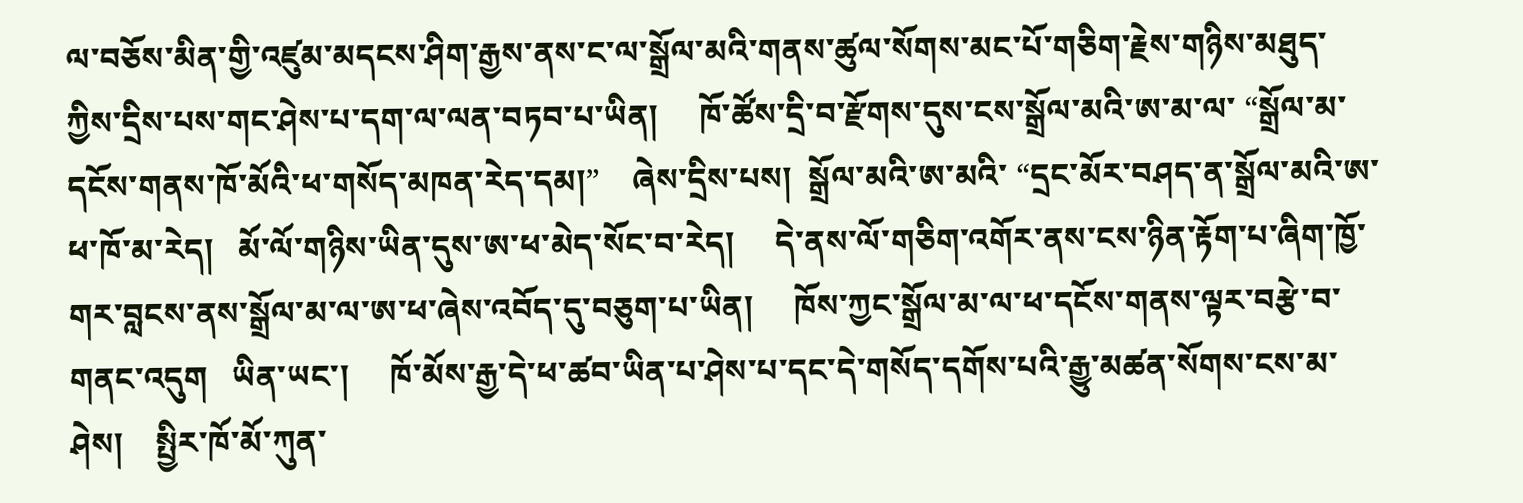ལ་བཅོས་མིན་གྱི་འཛུམ་མདངས་ཤིག་རྒྱས་ནས་ང་ལ་སྒྲོལ་མའི་གནས་ཚུལ་སོགས་མང་པོ་གཅིག་རྗེས་གཉིས་མཐུད་ཀྱིས་དྲིས་པས་གང་ཤེས་པ་དག་ལ་ལན་བཏབ་པ་ཡིན།     ཁོ་ཚོས་དྲི་བ་རྫོགས་དུས་ངས་སྒྲོལ་མའི་ཨ་མ་ལ་ “སྒྲོལ་མ་དངོས་གནས་ཁོ་མོའི་ཕ་གསོད་མཁན་རེད་དམ།”    ཞེས་དྲིས་པས།  སྒྲོལ་མའི་ཨ་མའི་ “དྲང་མོར་བཤད་ན་སྒྲོལ་མའི་ཨ་ཕ་ཁོ་མ་རེད།   མོ་ལོ་གཉིས་ཡིན་དུས་ཨ་ཕ་མེད་སོང་བ་རེད།     དེ་ནས་ལོ་གཅིག་འགོར་ནས་ངས་ཉིན་རྟོག་པ་ཞིག་ཁྱོ་གར་བླངས་ནས་སྒྲོལ་མ་ལ་ཨ་ཕ་ཞེས་འབོད་དུ་བཅུག་པ་ཡིན།     ཁོས་ཀྱང་སྒྲོལ་མ་ལ་ཕ་དངོས་གནས་ལྟར་བརྩེ་བ་གནང་འདུག   ཡིན་ཡང་།     ཁོ་མོས་རྒྱ་དེ་ཕ་ཚབ་ཡིན་པ་ཤེས་པ་དང་དེ་གསོད་དགོས་པའི་རྒྱུ་མཚན་སོགས་ངས་མ་ཤེས།    སྤྱིར་ཁོ་མོ་ཀུན་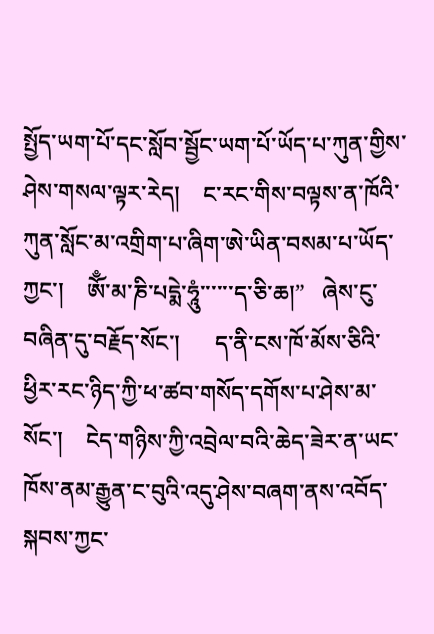སྤྱོད་ཡག་པོ་དང་སློབ་སྦྱོང་ཡག་པོ་ཡོད་པ་ཀུན་གྱིས་ཤེས་གསལ་ལྟར་རེད།    ང་རང་གིས་བལྟས་ན་ཁོའི་ཀུན་སློང་མ་འགྲིག་པ་ཞིག་ཨེ་ཡིན་བསམ་པ་ཡོད་ཀྱང་།    ཨོྃ་མ་ཎི་པདྨེ་ཧཱུཾ་་་་་་ད་ཅི་ཆ།”   ཞེས་ངུ་བཞིན་དུ་བརྗོད་སོང་།      ད་ནི་ངས་ཁོ་མོས་ཅིའི་ཕྱིར་རང་ཉིད་ཀྱི་ཕ་ཚབ་གསོད་དགོས་པ་ཤེས་མ་སོང་།    ངེད་གཉིས་ཀྱི་འབྲེལ་བའི་ཆེད་ཟེར་ན་ཡང་ཁོས་ནམ་རྒྱུན་ང་བུའི་འདུ་ཤེས་བཞག་ནས་འབོད་སྐབས་ཀྱང་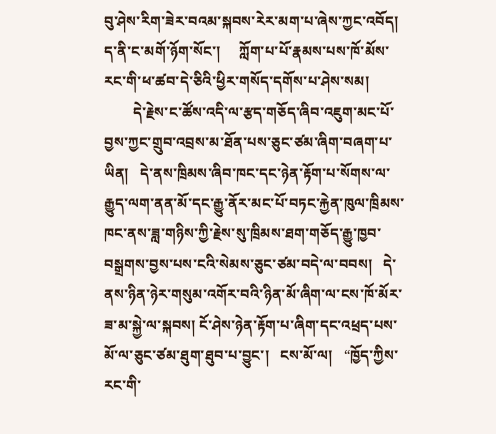བུ་ཤེས་རིག་ཟེར་བའམ་སྐབས་རེར་མག་པ་ཞེས་ཀྱང་འབོད།    ད་ནི་ང་མགོ་ཉོག་སོང་།     ཀློག་པ་པོ་རྣམས་པས་ཁོ་མོས་རང་གི་ཕ་ཚབ་དེ་ཅིའི་ཕྱིར་གསོད་དགོས་པ་ཤེས་སམ།
        དེ་རྗེས་ང་ཚོས་འདི་ལ་རྩད་གཅོད་ཞིབ་འཇུག་མང་པོ་བྱས་ཀྱང་གྲུབ་འབྲས་མ་ཐོན་པས་ཅུང་ཙམ་ཞིག་བཞག་པ་ཡིན།   དེ་ནས་ཁྲིམས་ཞིབ་ཁང་དང་ཉེན་རྟོག་པ་སོགས་ལ་རྒྱུད་ལག་ནན་མོ་དང་རྒྱུ་ནོར་མང་པོ་བཏང་རྐྱེན་ཁུལ་ཁྲིམས་ཁང་ནས་ཟླ་གཉིས་ཀྱི་རྗེས་སུ་ཁྲིམས་ཐག་གཅོད་རྒྱུ་ཁྱབ་བསྒྲགས་བྱས་པས་ངའི་སེམས་ཅུང་ཙམ་བདེ་ལ་བབས།   དེ་ནས་ཉིན་ཉེར་གསུམ་འགོར་བའི་ཉིན་མོ་ཞིག་ལ་ངས་ཁོ་མོར་ཟ་མ་སྐྱེ་ལ་སྐབས། ངོ་ཤེས་ཉེན་རྟོག་པ་ཞིག་དང་འཕྲད་པས་མོ་ལ་ཅུང་ཙམ་ཐུག་ཐུབ་པ་བྱུང་།   ངས་མོ་ལ།   “ཁྱོད་ཀྱིས་རང་གི་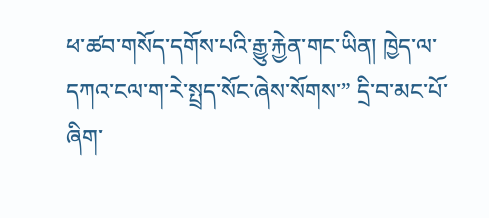ཕ་ཚབ་གསོད་དགོས་པའི་རྒྱུ་རྐྱེན་གང་ཡིན། ཁྱེད་ལ་དཀའ་ངལ་ག་རེ་སྤྲད་སོང་ཞེས་སོགས་” དྲི་བ་མང་པོ་ཞིག་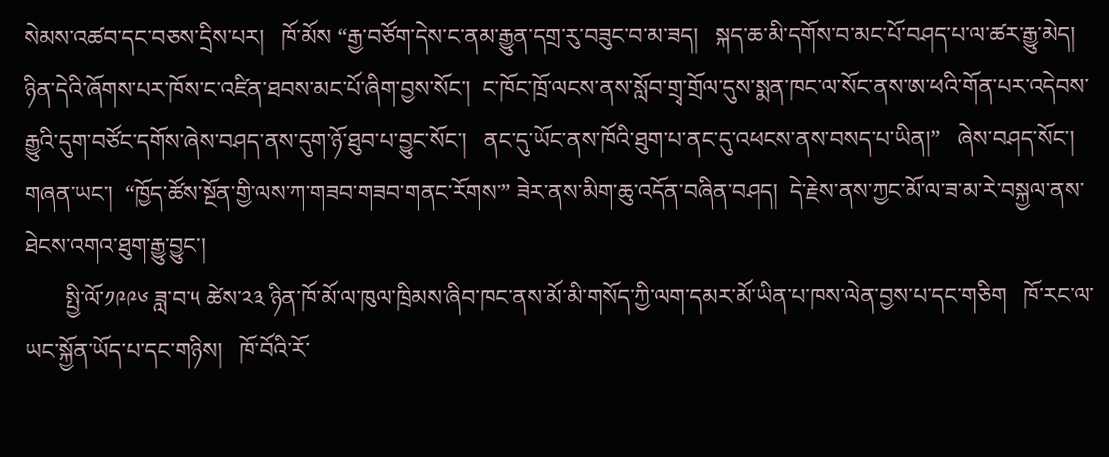སེམས་འཚབ་དང་བཅས་དྲིས་པར།   ཁོ་མོས “རྒྱ་བཙོག་དེས་ང་ནམ་རྒྱུན་དགྲ་རུ་བཟུང་བ་མ་ཟད།   སྐད་ཆ་མི་དགོས་བ་མང་པོ་བཤད་པ་ལ་ཚར་རྒྱུ་མེད།   ཉིན་དེའི་ཞོགས་པར་ཁོས་ང་འཛིན་ཐབས་མང་པོ་ཞིག་བྱས་སོང་།  ང་ཁོང་ཁྲོ་ལངས་ནས་སློབ་གྲྭ་གྲོལ་དུས་སྨན་ཁང་ལ་སོང་ནས་ཨ་ཕའི་གོན་པར་འདེབས་རྒྱུའི་དུག་བཙོང་དགོས་ཞེས་བཤད་ནས་དུག་ཉོ་ཐུབ་པ་བྱུང་སོང་།   ནང་དུ་ཡོང་ནས་ཁོའི་ཐུག་པ་ནང་དུ་འཕངས་ནས་བསད་པ་ཡིན།”   ཞེས་བཤད་སོང་།  གཞན་ཡང་།  “ཁྱོད་ཚོས་སྔོན་གྱི་ལས་ཀ་གཟབ་གཟབ་གནང་རོགས་” ཟེར་ནས་མིག་ཆུ་འདོན་བཞིན་བཤད།  དེ་རྗེས་ནས་ཀྱང་མོ་ལ་ཟ་མ་རེ་བསྐྱལ་ནས་ཐེངས་འགའ་ཐུག་རྒྱུ་བྱུང་།
       སྤྱི་ལོ་༡༩༩༦ ཟླ་བ་༥ ཚེས་༢༣ ཉིན་ཁོ་མོ་ལ་ཁུལ་ཁྲིམས་ཞིབ་ཁང་ནས་མོ་མི་གསོད་ཀྱི་ལག་དམར་མོ་ཡིན་པ་ཁས་ལེན་བྱས་པ་དང་གཅིག   ཁོ་རང་ལ་ཡང་སྐྱོན་ཡོད་པ་དང་གཉིས།   ཁོ་བོའི་རོ་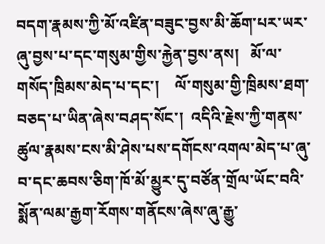བདག་རྣམས་ཀྱི་མོ་འཛིན་བཟུང་བྱས་མི་ཆོག་པར་ཡར་ཞུ་བྱས་པ་དང་གསུམ་གྱིས་རྐྱེན་བྱས་ནས།   མོ་ལ་གསོད་ཁྲིམས་མེད་པ་དང་།    ལོ་གསུམ་གྱི་ཁྲིམས་ཐག་བཅད་པ་ཡིན་ཞེས་བཤད་སོང་།  འདིའི་རྗེས་ཀྱི་གནས་ཚུལ་རྣམས་ངས་མི་ཤེས་པས་དགོངས་འགལ་མེད་པ་ཞུ་བ་དང་ཆབས་ཅིག་ཁོ་མོ་མྱུར་དུ་བཙོན་གྲོལ་ཡོང་བའི་སྨོན་ལམ་རྒྱག་རོགས་གནོངས་ཞེས་ཞུ་རྒྱུ་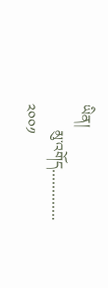ཡིན།
       མུ་འགོད………….
༢༠༠༡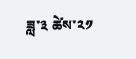ཟླ་༣ ཚེས་༢༡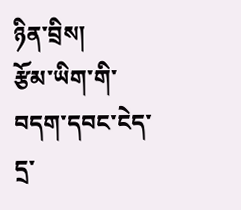ཉིན་བྲིས།
རྩོམ་ཡིག་གི་བདག་དབང་ངེད་དྲ་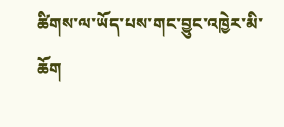ཚིགས་ལ་ཡོད་པས་གང་བྱུང་འཁྱེར་མི་ཆོག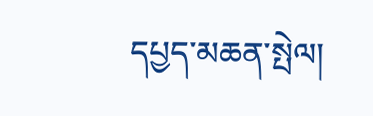དཔྱད་མཆན་སྤེལ།